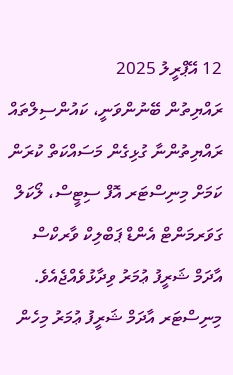12 އޭޕްރީލު 2025
ރައްޔިތުން ބޭނުންވަނީ، ކައުންސިލްތައް ރައްޔިތުންނާ ގުޅިގެން މަސައްކަތް ކުރަން ކަމަށް މިނިސްޓަރ އޮފް ސިޓީސް، ލޯކަލް ގަވަރމަންޓް އެންޑް ޕަބްލިކް ވާރކްސް އާދަމް ޝަރީފު ޢުމަރު ވިދާޅުވެއްޖެއެވެ. މިނިސްޓަރ އާދަމް ޝަރީފު ޢުމަރު މިހެން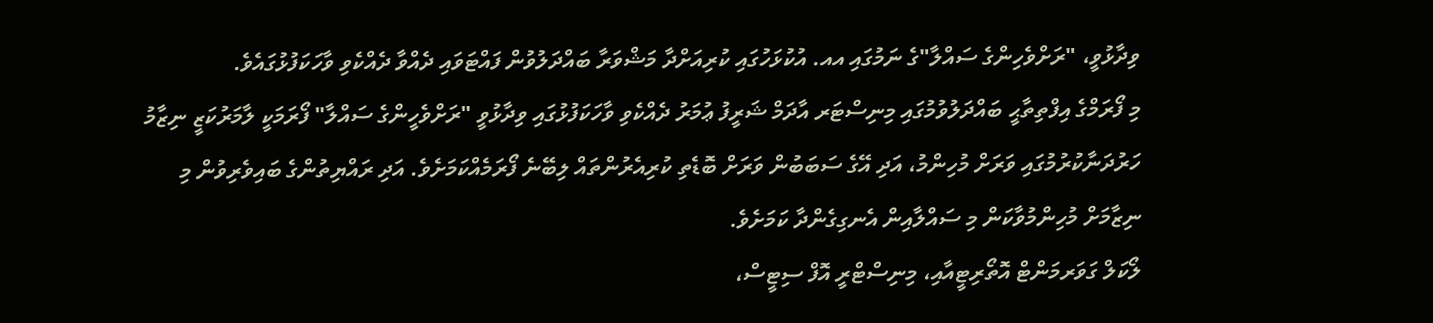ވިދާޅުވީ، "ރަށްވެހިންގެ ސައްލާ"ގެ ނަމުގައި އއ. އުކުޅަހުގައި ކުރިއަށްދާ މަޝްވަރާ ބައްދަލުވުން ފައްޓަވައި ދެއްވާ ދެއްކެވި ވާހަކަފުޅުގައެވެ.
މި ފޯރަމްގެ އިފްތިތާޙީ ބައްދަލުވުމުގައި މިނިސްޓަރ އާދަމް ޝަރީފު ޢުމަރު ދެއްކެވި ވާހަކަފުޅުގައި ވިދާޅުވީ "ރަށްވެހީންގެ ސައްލާ" ފޯރަމަކީ ލާމަރުކަޒީ ނިޒާމު ހަރުދަނާކުރުމުގައި ވަރަށް މުހިންމު، އަދި އޭގެ ސަބަބުން ވަރަށް ބޮޑެތި ކުރިއެރުންތައް ލިބޭނެ ފޯރަމެއްކަމަށެވެ. އަދި ރައްޔިތުންގެ ބައިވެރިވުން މި ނިޒާމަށް މުހިންމުވާކަން މި ސައްލާއިން އެނގިގެންދާ ކަމަށެވެ.
ލޯކަލް ގަވަރމަންޓް އޮތޯރިޓީއާއި، މިނިސްޓްރީ އޮފް ސިޓީސް،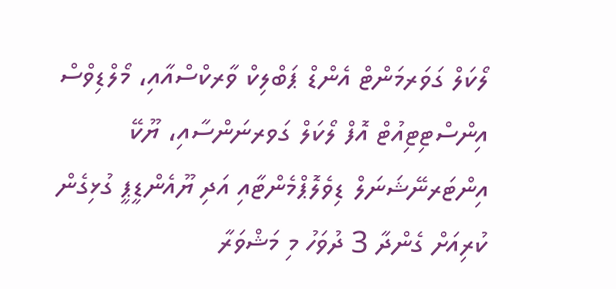ލޯކަލް ގަވަރމަންޓް އެންޑް ޕަބްލިކް ވާރކްސްއާއި، މޯލްޑިވްސް އިންސްޓިޓިއުޓް އޮފް ލޯކަލް ގަވރނަންސާއި، ޔޫކޭ އިންޓަރނޭޝަނަލް ޑިވެލޮޕްމެންޓާއި އަދި ޔޫއެންޑީޕީ ގުޅިގެން ކުރިއަށް ގެންދާ 3 ދުވަހު މި މަޝްވަރާ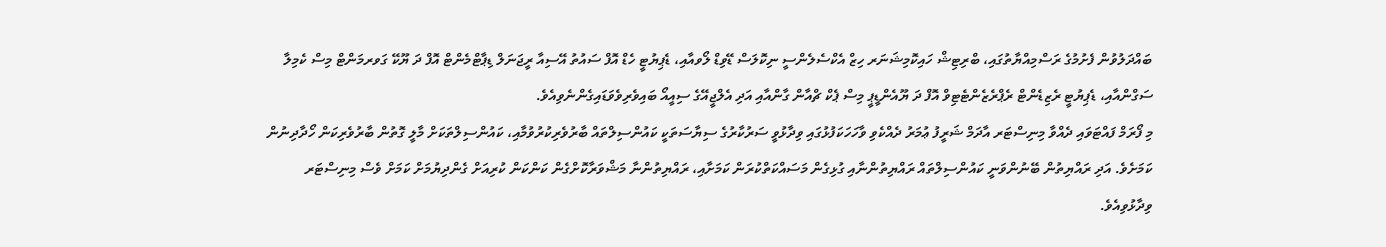ބައްދަލުވުން ފެށުމުގެ ރަސްމިއްޔާތުގައި، ބްރިޓިޝް ހައިކޮމިޝަނަރ ހިޒް އެކްސެލެންސީ ނިކޮލަސް ޑޭވިޑް ލޯވއާއި، ޑެޕިޔުޓީ ހެޑް އޮފް ސައުތު އޭސިއާ ރީޖަނަލް ޑިޕާޓްމެންޓް އޮފް ދަ ޔޫކޭ ގަވރމަންޓް މިސް ކެމިލާ ސަގްންއާއި، ޑެޕިޔުޓީ ރެޒިޑެންޓް ރެޕްރެޒެންޓެޓިވް އޮފް ދަ ޔޫއެންޑީޕީ މިސް ޕެކް ޗްއާން ގާންއާއި އަދި އެލްޖީއޭގެ ސިއީއޯ ބައިވެރިވެވަޑައިގެންނެވިއެވެ.
މި ފޯރަމް ފައްޓަވައި ދެއްވާ މިނިސްޓަރ އާދަމް ޝަރީފު ޢުމަރު ދެއްކެވި ވާހަހަކަފުޅުގައި ވިދާޅުވީ ސަރުކާރުގެ ސިޔާސަތަކީ ކައުންސިލްތައް ބާރުވެރިކުރުވުމާއި، ކައުންސިލްތަކަށް މާލީ ގޮތުން ބާރުވެރިކަން ހޯދާދިނުން ކަމަށެވެ. އަދި ރައްޔިތުން ބޭނުންވަނީ ކައުންސިލްތައް ރައްޔިތުންނާއި ގުޅިގެން މަސައްކަތްކުރަން ކަމަށާއި، ރައްޔިތުންނާ މަޝްވަރާކޮށްގެން ކަންކަން ކުރިއަށް ގެންދިޔުމަށް ކަމަށް ވެސް މިނިސްޓަރ ވިދާޅުވިއެވެ.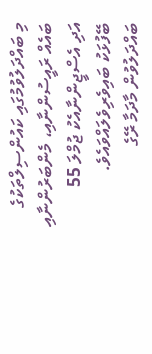މި ބައްދަލުވުމުގައި ކައުންސިލްތަކުގެ ބައެއް ރައީސުންނާއި، މެންބަރުންނާއި އަދި އެސްޖީންނާއެކު ޖުމްލަ 55 ބޭފުޅަކު ބައިވެރިވެލައްވައެވެ. ބައްދަލުވުން މާދަމާ ރޭގެ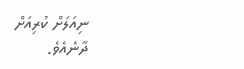ނިއަލަށް ކުރިއަށް ދާނެއެވެ.